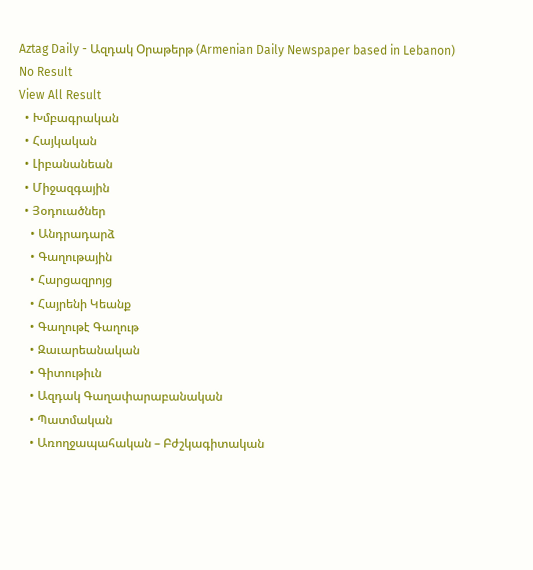Aztag Daily - Ազդակ Օրաթերթ (Armenian Daily Newspaper based in Lebanon)
No Result
View All Result
  • Խմբագրական
  • Հայկական
  • Լիբանանեան
  • Միջազգային
  • Յօդուածներ
    • Անդրադարձ
    • Գաղութային
    • Հարցազրոյց
    • Հայրենի Կեանք
    • Գաղութէ Գաղութ
    • Զաւարեանական
    • Գիտութիւն
    • Ազդակ Գաղափարաբանական
    • Պատմական
    • Առողջապահական – Բժշկագիտական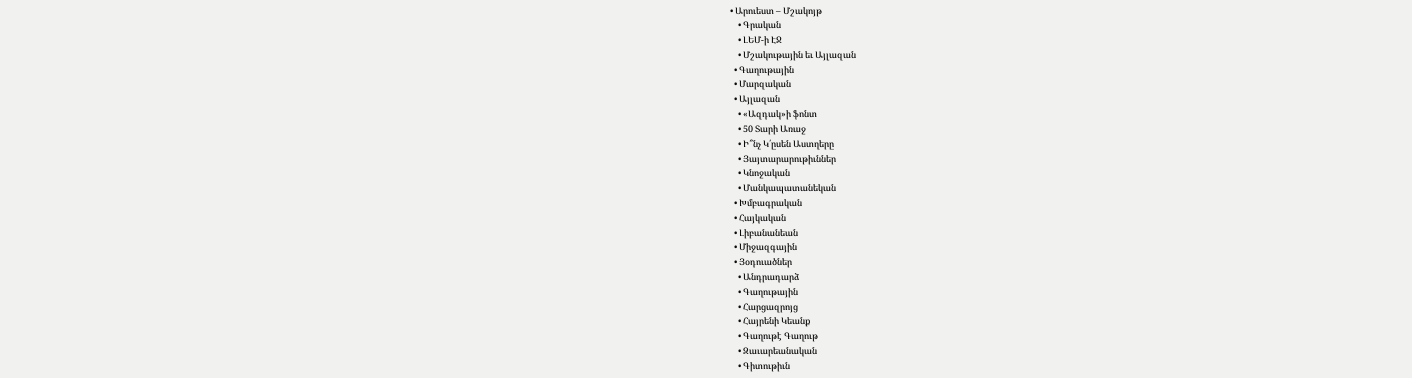• Արուեստ – Մշակոյթ
    • Գրական
    • ԼԵՄ-ի ԷՋ
    • Մշակութային եւ Այլազան
  • Գաղութային
  • Մարզական
  • Այլազան
    • «Ազդակ»ի ֆոնտ
    • 50 Տարի Առաջ
    • Ի՞նչ Կ՛ըսեն Աստղերը
    • Յայտարարութիւններ
    • Կնոջական
    • Մանկապատանեկան
  • Խմբագրական
  • Հայկական
  • Լիբանանեան
  • Միջազգային
  • Յօդուածներ
    • Անդրադարձ
    • Գաղութային
    • Հարցազրոյց
    • Հայրենի Կեանք
    • Գաղութէ Գաղութ
    • Զաւարեանական
    • Գիտութիւն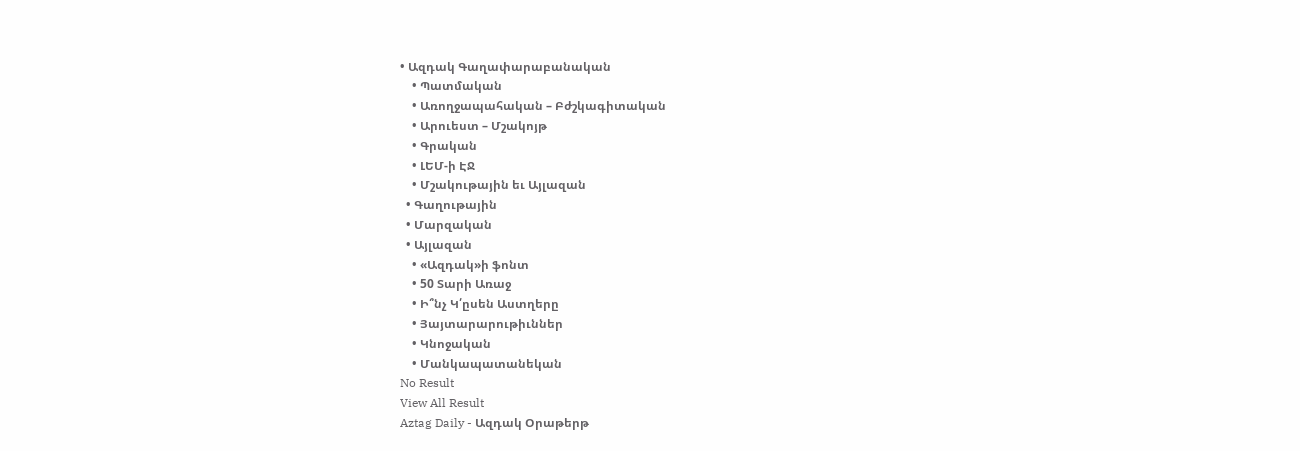• Ազդակ Գաղափարաբանական
    • Պատմական
    • Առողջապահական – Բժշկագիտական
    • Արուեստ – Մշակոյթ
    • Գրական
    • ԼԵՄ-ի ԷՋ
    • Մշակութային եւ Այլազան
  • Գաղութային
  • Մարզական
  • Այլազան
    • «Ազդակ»ի ֆոնտ
    • 50 Տարի Առաջ
    • Ի՞նչ Կ՛ըսեն Աստղերը
    • Յայտարարութիւններ
    • Կնոջական
    • Մանկապատանեկան
No Result
View All Result
Aztag Daily - Ազդակ Օրաթերթ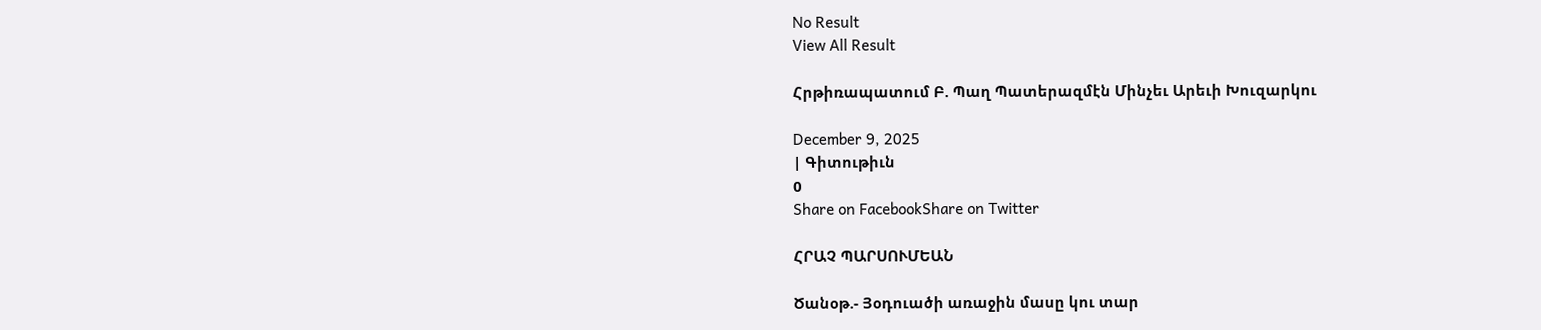No Result
View All Result

Հրթիռապատում Բ. Պաղ Պատերազմէն Մինչեւ Արեւի Խուզարկու

December 9, 2025
| Գիտութիւն
0
Share on FacebookShare on Twitter

ՀՐԱՉ ՊԱՐՍՈՒՄԵԱՆ

Ծանօթ.- Յօդուածի առաջին մասը կու տար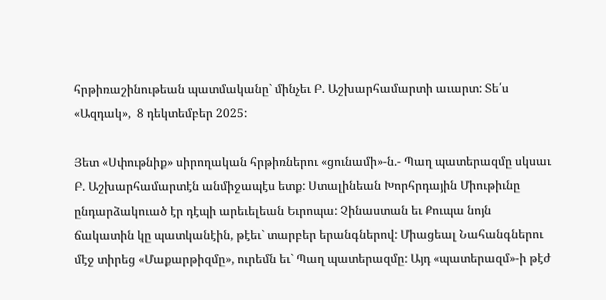հրթիռաշինութեան պատմականը` մինչեւ Բ. Աշխարհամարտի աւարտ: Տե՛ս «Ազդակ»,  8 դեկտեմբեր 2025:

Յետ «Սփութնիք» սիրողական հրթիռներու «ցունամի»-ն.- Պաղ պատերազմը սկսաւ Բ. Աշխարհամարտէն անմիջապէս ետք: Ստալինեան Խորհրդային Միութիւնը ընդարձակուած էր դէպի արեւելեան Եւրոպա: Չինաստան եւ Քուպա նոյն ճակատին կը պատկանէին, թէեւ` տարբեր երանգներով: Միացեալ Նահանգներու մէջ տիրեց «Մաքարթիզմը», ուրեմն եւ` Պաղ պատերազմը: Այդ «պատերազմ»-ի թէժ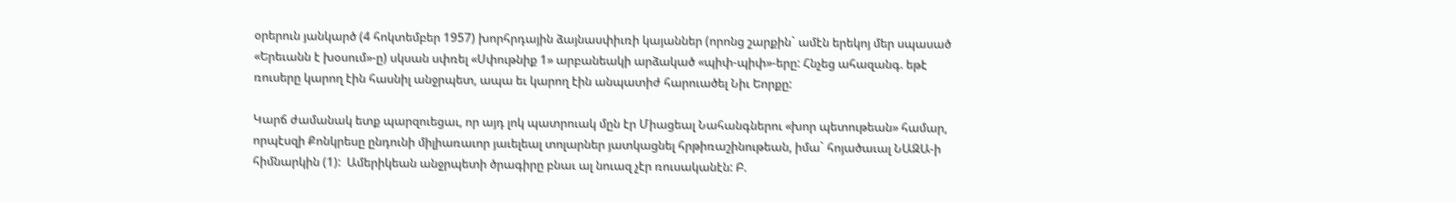օրերուն յանկարծ (4 հոկտեմբեր 1957) խորհրդային ձայնասփիւռի կայաններ (որոնց շարքին` ամէն երեկոյ մեր սպասած «Երեւանն է խօսում»-ը) սկսան սփռել «Սփութնիք 1» արբանեակի արձակած «պիփ-պիփ»-երը: Հնչեց ահազանգ. եթէ ռուսերը կարող էին հասնիլ անջրպետ, ապա եւ կարող էին անպատիժ հարուածել Նիւ Եորքը:

Կարճ ժամանակ ետք պարզուեցաւ, որ այդ լոկ պատրուակ մըն էր Միացեալ Նահանգներու «խոր պետութեան» համար, որպէսզի Քոնկրեսը ընդունի միլիառաւոր յաւելեալ տոլարներ յատկացնել հրթիռաշինութեան, իմա` հոյածաւալ ՆԱԶԱ-ի հիմնարկին (1):  Ամերիկեան անջրպետի ծրագիրը բնաւ ալ նուազ չէր ռուսականէն: Բ.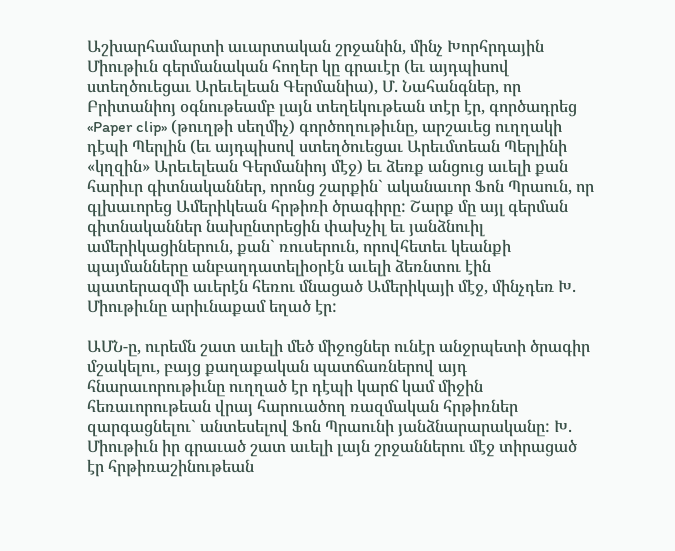Աշխարհամարտի աւարտական շրջանին, մինչ Խորհրդային Միութիւն գերմանական հողեր կը գրաւէր (եւ այդպիսով ստեղծուեցաւ Արեւելեան Գերմանիա), Մ. Նահանգներ, որ Բրիտանիոյ օգնութեամբ լայն տեղեկութեան տէր էր, գործադրեց «Paper clip» (թուղթի սեղմիչ) գործողութիւնը, արշաւեց ուղղակի դէպի Պերլին (եւ այդպիսով ստեղծուեցաւ Արեւմտեան Պերլինի «կղզին» Արեւելեան Գերմանիոյ մէջ) եւ ձեռք անցուց աւելի քան հարիւր գիտնականներ, որոնց շարքին` ականաւոր Ֆոն Պրաուն, որ գլխաւորեց Ամերիկեան հրթիռի ծրագիրը: Շարք մը այլ գերման գիտնականներ նախընտրեցին փախչիլ եւ յանձնուիլ ամերիկացիներուն, քան` ռուսերուն, որովհետեւ կեանքի պայմանները անբաղդատելիօրէն աւելի ձեռնտու էին պատերազմի աւերէն հեռու մնացած Ամերիկայի մէջ, մինչդեռ Խ. Միութիւնը արիւնաքամ եղած էր:

ԱՄՆ-ը, ուրեմն շատ աւելի մեծ միջոցներ ունէր անջրպետի ծրագիր մշակելու, բայց քաղաքական պատճառներով այդ հնարաւորութիւնը ուղղած էր դէպի կարճ կամ միջին հեռաւորութեան վրայ հարուածող ռազմական հրթիռներ զարգացնելու` անտեսելով Ֆոն Պրաունի յանձնարարականը: Խ. Միութիւն իր գրաւած շատ աւելի լայն շրջաններու մէջ տիրացած էր հրթիռաշինութեան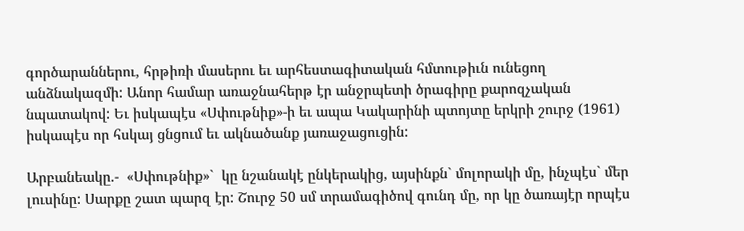գործարաններու, հրթիռի մասերու եւ արհեստագիտական հմտութիւն ունեցող անձնակազմի: Անոր համար առաջնահերթ էր անջրպետի ծրագիրը քարոզչական նպատակով: Եւ իսկապէս «Սփութնիք»-ի եւ ապա Կակարինի պտոյտը երկրի շուրջ (1961)  իսկապէս որ հսկայ ցնցում եւ ակնածանք յառաջացուցին:

Արբանեակը.-  «Սփութնիք»`  կը նշանակէ ընկերակից, այսինքն` մոլորակի մը, ինչպէս` մեր լուսինը: Սարքը շատ պարզ էր: Շուրջ 50 սմ տրամագիծով գունդ մը, որ կը ծառայէր որպէս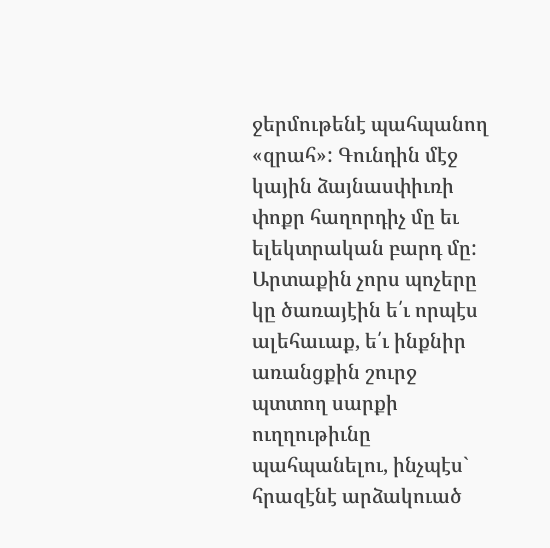ջերմութենէ պահպանող «զրահ»: Գունդին մէջ կային ձայնասփիւռի փոքր հաղորդիչ մը եւ ելեկտրական բարդ մը: Արտաքին չորս պոչերը կը ծառայէին ե՛ւ որպէս ալեհաւաք, ե՛ւ ինքնիր առանցքին շուրջ պտտող սարքի ուղղութիւնը պահպանելու, ինչպէս` հրազէնէ արձակուած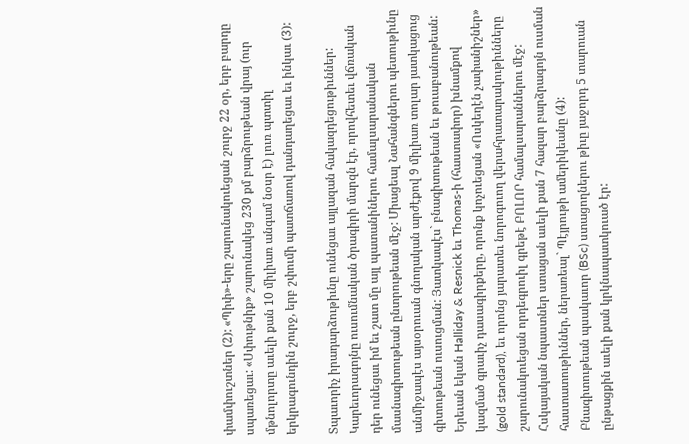փամփուշտներ (2): «Պիփ»-երը շարունակուեցան շուրջ 22 օր, երբ բարդը սպառեցաւ: «Սփութնիք» շարունակեց 230 քմ բարձրութեան վրայ (ուր մթնոլորտը աւելի քան 10 միլիառ անգամ նօսր է) լուռ պտտիլ երկրագունդին շուրջ, երբ շփումի պատճառով դանդաղեցաւ եւ ինկաւ (3):

Տպաւորիչ իրադարձութիւնը ունեցաւ այլազան հակազդեցութիւններ: Կարեւորագոյնը ուսումնական ծրագիրի մարզն էր, որովհետեւ վճռական դեր ունեցաւ իմ եւ շատ մը այլ պատանիներու համալսարանական մասնագիտութեան ընտրութեան մէջ: Միացեալ Նահանգներու պետութիւնը անմիջապէս այսօրուան գնողական արժէքով 9 միլիառ տոլար յատկացուց գիտութեան ուսուցման: Յատկապէս` բնագիտութեան եւ թուաբանութեան: Երեւան եկան Halliday & Resnick եւ Thomas-ի (հաստափոր) խնամքով կազմած գրաւիչ դասագիրքերը, որոնք կոչուեցան «Ոսկեղէն չափանիշներ» (gold standard), եւ որոնց յարատեւ նորոգուող վերահրատարակութիւնները շարունակուեցան որդեգրուիլ գրեթէ ԲՈԼՈՐ համալսարաններու մէջ: Հսկայական նպաստներ ստացան աւելի քան 7 հազար բարձրագոյն ուսման հաստատութիւններ, ներառեալ` Պէյրութի ամերիկեանը (4): Բնագիտութեան պսակաւոր (BSc) ստացողներու թիւը յաջորդ 5 տարուան ընթացքին աւելի քան կրկնապատկուած էր: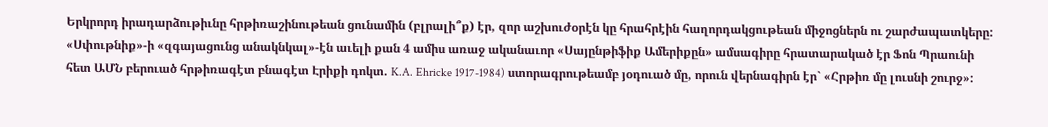Երկրորդ իրադարձութիւնը հրթիռաշինութեան ցունամին (բլրալի՞ք) էր, զոր աշխուժօրէն կը հրահրէին հաղորդակցութեան միջոցներն ու շարժապատկերը: «Սփութնիք»-ի «զգայացունց անակնկալ»-էն աւելի քան 4 ամիս առաջ ականաւոր «Սայընթիֆիք Ամերիքըն» ամսագիրը հրատարակած էր Ֆոն Պրաունի հետ ԱՄՆ բերուած հրթիռագէտ բնագէտ Էրիքի դոկտ. K.A. Ehricke 1917-1984) ստորագրութեամբ յօդուած մը, որուն վերնագիրն էր` «Հրթիռ մը լուսնի շուրջ»: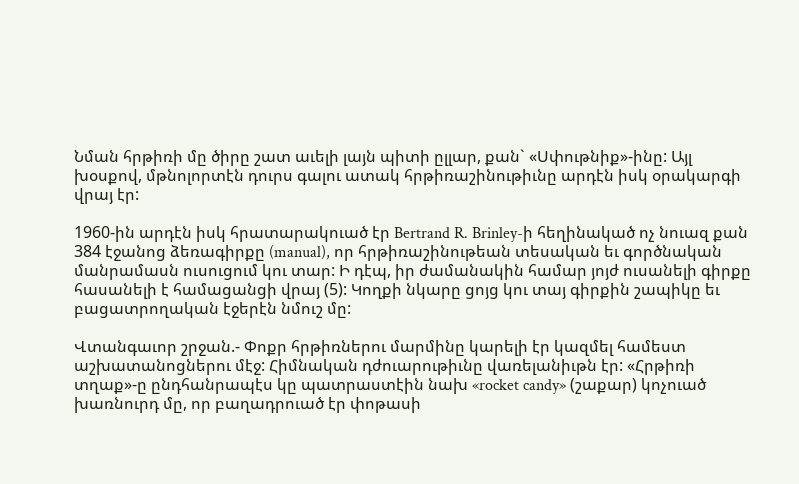Նման հրթիռի մը ծիրը շատ աւելի լայն պիտի ըլլար, քան` «Սփութնիք»-ինը: Այլ խօսքով, մթնոլորտէն դուրս գալու ատակ հրթիռաշինութիւնը արդէն իսկ օրակարգի վրայ էր:

1960-ին արդէն իսկ հրատարակուած էր Bertrand R. Brinley-ի հեղինակած ոչ նուազ քան 384 էջանոց ձեռագիրքը (manual), որ հրթիռաշինութեան տեսական եւ գործնական մանրամասն ուսուցում կու տար: Ի դէպ, իր ժամանակին համար յոյժ ուսանելի գիրքը հասանելի է համացանցի վրայ (5): Կողքի նկարը ցոյց կու տայ գիրքին շապիկը եւ բացատրողական էջերէն նմուշ մը:

Վտանգաւոր շրջան.- Փոքր հրթիռներու մարմինը կարելի էր կազմել համեստ աշխատանոցներու մէջ: Հիմնական դժուարութիւնը վառելանիւթն էր: «Հրթիռի տղաք»-ը ընդհանրապէս կը պատրաստէին նախ «rocket candy» (շաքար) կոչուած խառնուրդ մը, որ բաղադրուած էր փոթասի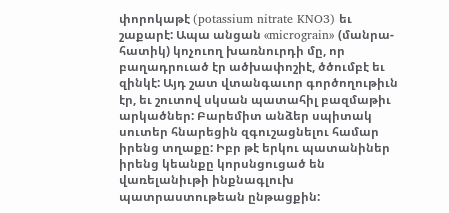փորոկաթէ (potassium nitrate KNO3) եւ շաքարէ: Ապա անցան «micrograin» (մանրա-հատիկ) կոչուող խառնուրդի մը, որ բաղադրուած էր ածխափոշիէ, ծծումբէ եւ զինկէ: Այդ շատ վտանգաւոր գործողութիւն էր, եւ շուտով սկսան պատահիլ բազմաթիւ արկածներ: Բարեմիտ անձեր սպիտակ սուտեր հնարեցին զգուշացնելու համար իրենց տղաքը: Իբր թէ երկու պատանիներ իրենց կեանքը կորսնցուցած են վառելանիւթի ինքնագլուխ պատրաստութեան ընթացքին: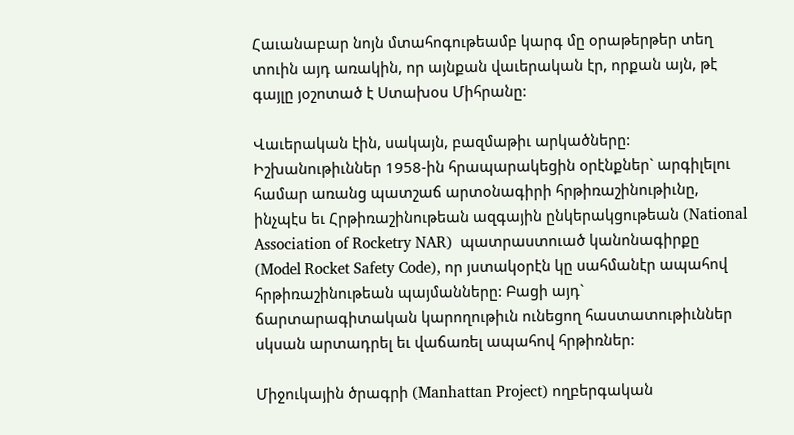Հաւանաբար նոյն մտահոգութեամբ կարգ մը օրաթերթեր տեղ տուին այդ առակին, որ այնքան վաւերական էր, որքան այն, թէ գայլը յօշոտած է Ստախօս Միհրանը:

Վաւերական էին, սակայն, բազմաթիւ արկածները: Իշխանութիւններ 1958-ին հրապարակեցին օրէնքներ` արգիլելու համար առանց պատշաճ արտօնագիրի հրթիռաշինութիւնը, ինչպէս եւ Հրթիռաշինութեան ազգային ընկերակցութեան (National Association of Rocketry NAR)  պատրաստուած կանոնագիրքը (Model Rocket Safety Code), որ յստակօրէն կը սահմանէր ապահով հրթիռաշինութեան պայմանները: Բացի այդ` ճարտարագիտական կարողութիւն ունեցող հաստատութիւններ սկսան արտադրել եւ վաճառել ապահով հրթիռներ:

Միջուկային ծրագրի (Manhattan Project) ողբերգական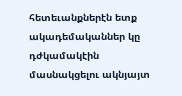հետեւանքներէն ետք ակադեմականներ կը դժկամակէին մասնակցելու ակնյայտ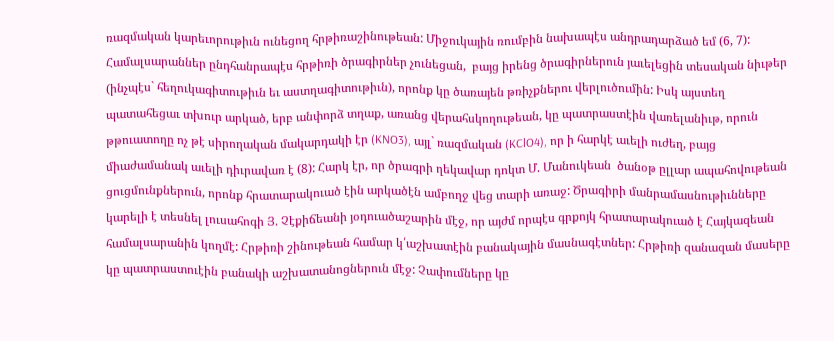ռազմական կարեւորութիւն ունեցող հրթիռաշինութեան: Միջուկային ռումբին նախապէս անդրադարձած եմ (6, 7): Համալսարաններ ընդհանրապէս հրթիռի ծրագիրներ չունեցան,  բայց իրենց ծրագիրներուն յաւելեցին տեսական նիւթեր (ինչպէս` հեղուկագիտութիւն եւ աստղագիտութիւն), որոնք կը ծառայեն թռիչքներու վերլուծումին: Իսկ այստեղ պատահեցաւ տխուր արկած, երբ անփորձ տղաք, առանց վերահսկողութեան, կը պատրաստէին վառելանիւթ, որուն թթուատողը ոչ թէ սիրողական մակարդակի էր (KNO3), այլ` ռազմական (KClO4), որ ի հարկէ աւելի ուժեղ, բայց միաժամանակ աւելի դիւրավառ է (8): Հարկ էր, որ ծրագրի ղեկավար դոկտ Մ. Մանուկեան  ծանօթ ըլլար ապահովութեան ցուցմունքներուն, որոնք հրատարակուած էին արկածէն ամբողջ վեց տարի առաջ: Ծրագիրի մանրամասնութիւնները կարելի է տեսնել լուսահոգի Յ. Չէքիճեանի յօդուածաշարին մէջ, որ այժմ որպէս գրքոյկ հրատարակուած է Հայկազեան համալսարանին կողմէ: Հրթիռի շինութեան համար կ՛աշխատէին բանակային մասնագէտներ: Հրթիռի զանազան մասերը կը պատրաստուէին բանակի աշխատանոցներուն մէջ: Չափումները կը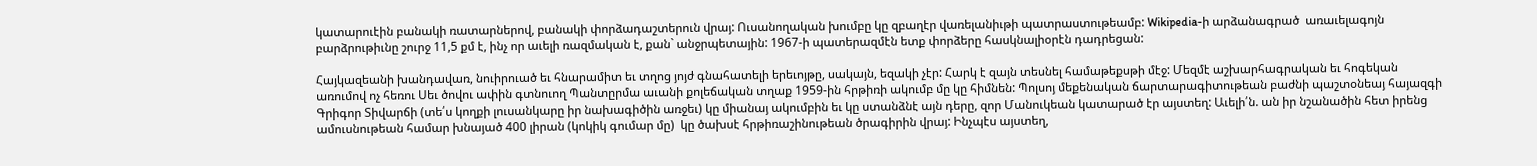կատարուէին բանակի ռատարներով, բանակի փորձադաշտերուն վրայ: Ուսանողական խումբը կը զբաղէր վառելանիւթի պատրաստութեամբ: Wikipedia-ի արձանագրած  առաւելագոյն բարձրութիւնը շուրջ 11,5 քմ է, ինչ որ աւելի ռազմական է, քան` անջրպետային: 1967-ի պատերազմէն ետք փորձերը հասկնալիօրէն դադրեցան:

Հայկազեանի խանդավառ, նուիրուած եւ հնարամիտ եւ տղոց յոյժ գնահատելի երեւոյթը, սակայն, եզակի չէր: Հարկ է զայն տեսնել համաթեքսթի մէջ: Մեզմէ աշխարհագրական եւ հոգեկան առումով ոչ հեռու Սեւ ծովու ափին գտնուող Պանտըրմա աւանի քոլեճական տղաք 1959-ին հրթիռի ակումբ մը կը հիմնեն: Պոլսոյ մեքենական ճարտարագիտութեան բաժնի պաշտօնեայ հայազգի Գրիգոր Տիվարճի (տե՛ս կողքի լուսանկարը իր նախագիծին առջեւ) կը միանայ ակումբին եւ կը ստանձնէ այն դերը, զոր Մանուկեան կատարած էր այստեղ: Աւելի՛ն. ան իր նշանածին հետ իրենց ամուսնութեան համար խնայած 400 լիրան (կոկիկ գումար մը)  կը ծախսէ հրթիռաշինութեան ծրագիրին վրայ: Ինչպէս այստեղ,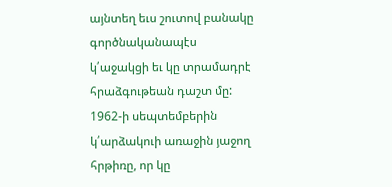այնտեղ եւս շուտով բանակը գործնականապէս կ՛աջակցի եւ կը տրամադրէ հրաձգութեան դաշտ մը: 1962-ի սեպտեմբերին կ՛արձակուի առաջին յաջող հրթիռը, որ կը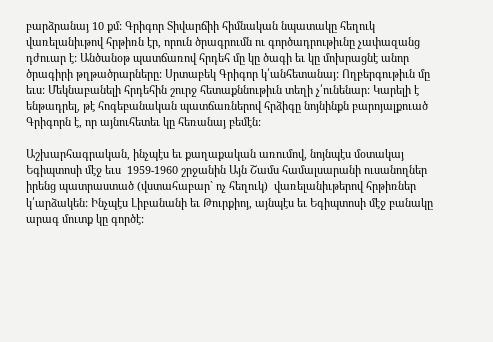բարձրանայ 10 քմ: Գրիգոր Տիվարճիի հիմնական նպատակը հեղուկ վառելանիւթով հրթիռն էր, որուն ծրագրումն ու գործադրութիւնը չափազանց դժուար է: Անծանօթ պատճառով հրդեհ մը կը ծագի եւ կը մոխրացնէ անոր ծրագիրի թղթածրարները: Սրտաբեկ Գրիգոր կ՛անհետանայ: Ողբերգութիւն մը եւս: Մեկնաբանելի հրդեհին շուրջ հետաքննութիւն տեղի չ՛ունենար: Կարելի է ենթադրել, թէ հոգեբանական պատճառներով հրձիգը նոյնինքն բարոյալքուած Գրիգորն է, որ այնուհետեւ կը հեռանայ բեմէն:

Աշխարհագրական, ինչպէս եւ քաղաքական առումով, նոյնպէս մօտակայ Եգիպտոսի մէջ եւս  1959-1960 շրջանին Այն Շամս համալսարանի ուսանողներ իրենց պատրաստած (վստահաբար` ոչ հեղուկ)  վառելանիւթերով հրթիռներ կ՛արձակեն: Ինչպէս Լիբանանի եւ Թուրքիոյ, այնպէս եւ Եգիպտոսի մէջ բանակը արագ մուտք կը գործէ: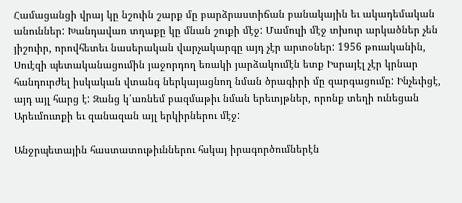Համացանցի վրայ կը նշուին շարք մը բարձրաստիճան բանակային եւ ակադեմական անուններ: Խանդավառ տղաքը կը մնան շուքի մէջ: Մամուլի մէջ տխուր արկածներ չեն յիշուիր, որովհետեւ նասերական վարչակարգը այդ չէր արտօներ: 1956 թուականին, Սուէզի պետականացումին յաջորդող եռակի յարձակումէն ետք Իսրայէլ չէր կրնար հանդուրժել իսկական վտանգ ներկայացնող նման ծրագիրի մը զարգացումը: Ինչեւիցէ, այդ այլ հարց է: Զանց կ՛առնեմ բազմաթիւ նման երեւոյթներ, որոնք տեղի ունեցան Արեւմուտքի եւ զանազան այլ երկիրներու մէջ:

Անջրպետային հաստատութիւններու հսկայ իրագործումներէն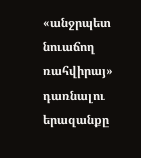«անջրպետ նուաճող ռահվիրայ» դառնալու երազանքը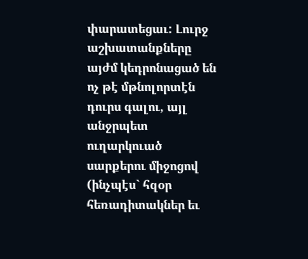փարատեցաւ: Լուրջ աշխատանքները այժմ կեդրոնացած են ոչ թէ մթնոլորտէն դուրս գալու, այլ անջրպետ ուղարկուած սարքերու միջոցով (ինչպէս` հզօր հեռադիտակներ եւ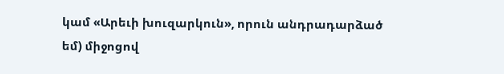կամ «Արեւի խուզարկուն», որուն անդրադարձած եմ) միջոցով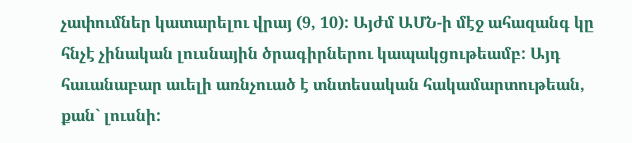չափումներ կատարելու վրայ (9, 10): Այժմ ԱՄՆ-ի մէջ ահազանգ կը հնչէ չինական լուսնային ծրագիրներու կապակցութեամբ: Այդ հաւանաբար աւելի առնչուած է տնտեսական հակամարտութեան, քան` լուսնի: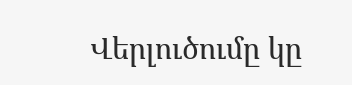Վերլուծումը կը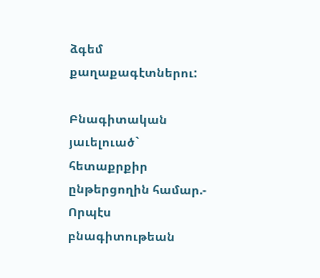ձգեմ քաղաքագէտներու:

Բնագիտական յաւելուած` հետաքրքիր ընթերցողին համար.- Որպէս բնագիտութեան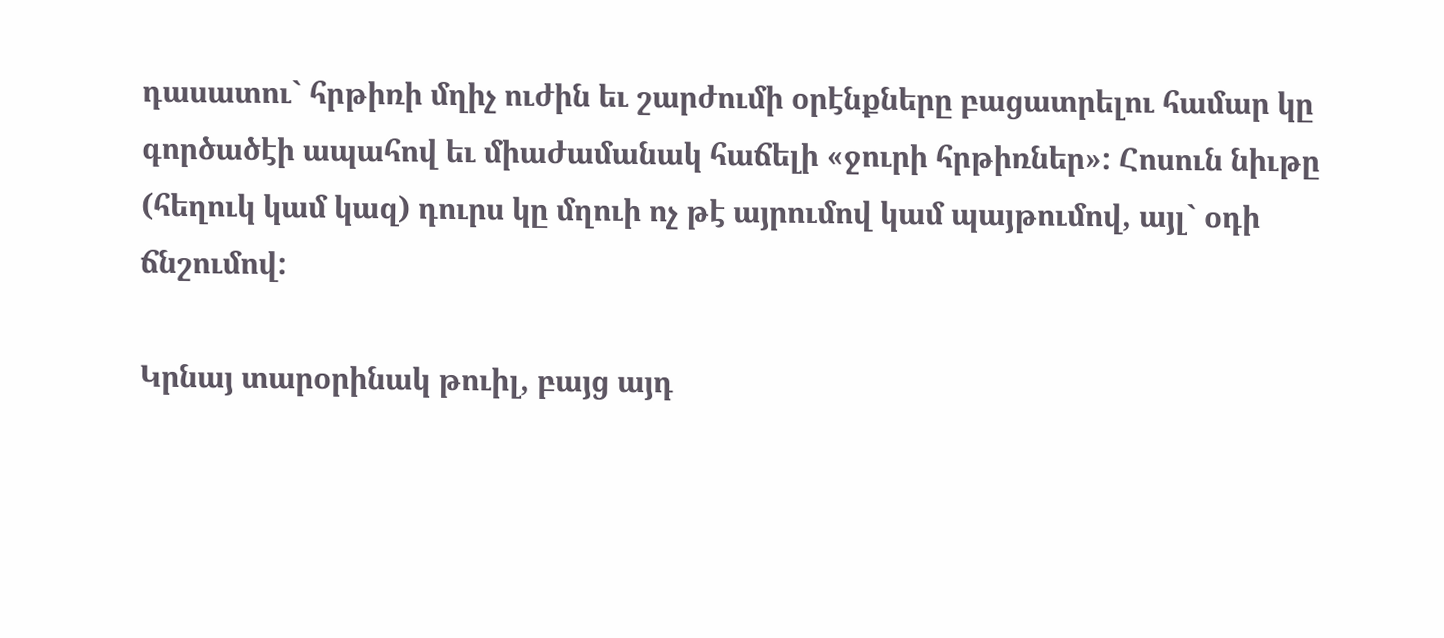դասատու` հրթիռի մղիչ ուժին եւ շարժումի օրէնքները բացատրելու համար կը գործածէի ապահով եւ միաժամանակ հաճելի «ջուրի հրթիռներ»: Հոսուն նիւթը (հեղուկ կամ կազ) դուրս կը մղուի ոչ թէ այրումով կամ պայթումով, այլ` օդի ճնշումով:

Կրնայ տարօրինակ թուիլ, բայց այդ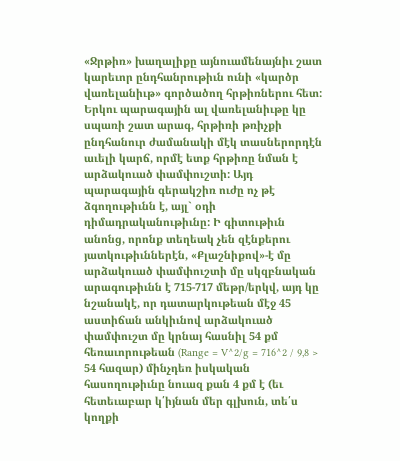«Ջրթիռ» խաղալիքը այնուամենայնիւ շատ կարեւոր ընդհանրութիւն ունի «կարծր վառելանիւթ» գործածող հրթիռներու հետ: Երկու պարագային ալ վառելանիւթը կը սպառի շատ արագ, հրթիռի թռիչքի ընդհանուր ժամանակի մէկ տասներորդէն աւելի կարճ, որմէ ետք հրթիռը նման է արձակուած փամփուշտի: Այդ պարագային գերակշիռ ուժը ոչ թէ ձգողութիւնն է, այլ` օդի դիմադրականութիւնը: Ի գիտութիւն անոնց, որոնք տեղեակ չեն զէնքերու յատկութիւններէն, «Քլաշնիքով»-է մը արձակուած փամփուշտի մը սկզբնական արագութիւնն է 715-717 մեթր/երկվ, այդ կը նշանակէ, որ դատարկութեան մէջ 45 աստիճան անկիւնով արձակուած փամփուշտ մը կրնայ հասնիլ 54 քմ հեռաւորութեան (Range = V^2/g = 716^2 / 9,8 > 54 հազար) մինչդեռ իսկական հասողութիւնը նուազ քան 4 քմ է (եւ հետեւաբար կ՛իյնան մեր գլխուն, տե՛ս կողքի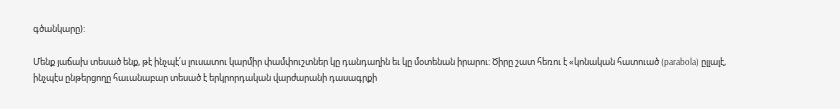գծանկարը):

Մենք յաճախ տեսած ենք, թէ ինչպէ՛ս լուսատու կարմիր փամփուշտներ կը դանդաղին եւ կը մօտենան իրարու: Ծիրը շատ հեռու է «կոնական հատուած (parabola) ըլլալէ, ինչպէս ընթերցողը հաւանաբար տեսած է երկրորդական վարժարանի դասագրքի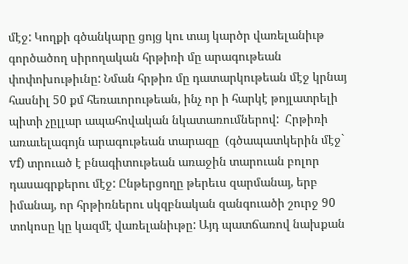մէջ: Կողքի գծանկարը ցոյց կու տայ կարծր վառելանիւթ գործածող սիրողական հրթիռի մը արագութեան փոփոխութիւնը: Նման հրթիռ մը դատարկութեան մէջ կրնայ հասնիլ 50 քմ հեռաւորութեան, ինչ որ ի հարկէ թոյլատրելի պիտի չըլլար ապահովական նկատառումներով:  Հրթիռի առաւելագոյն արագութեան տարազը  (գծապատկերին մէջ` vf) տրուած է բնագիտութեան առաջին տարուան բոլոր դասագրքերու մէջ: Ընթերցողը թերեւս զարմանայ, երբ իմանայ, որ հրթիռներու սկզբնական զանգուածի շուրջ 90 տոկոսը կը կազմէ վառելանիւթը: Այդ պատճառով նախքան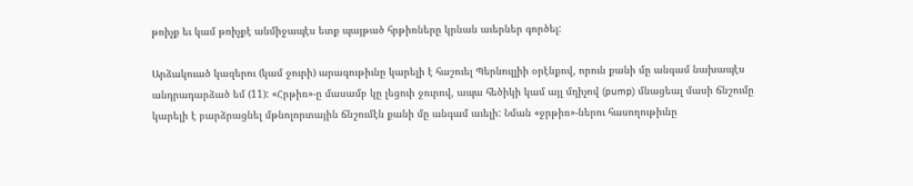թռիչք եւ կամ թռիչքէ անմիջապէս ետք պայթած հրթիռները կրնան աւերներ գործել:

Արձակուած կազերու (կամ ջուրի) արագութիւնը կարելի է հաշուել Պերնուլլիի օրէնքով, որուն քանի մը անգամ նախապէս անդրադարձած եմ (11): «Հրթիռ»-ը մասամբ կը լեցուի ջուրով, ապա հեծիկի կամ այլ մղիչով (pump) մնացեալ մասի ճնշումը կարելի է բարձրացնել մթնոլորտային ճնշումէն քանի մը անգամ աւելի: Նման «ջրթիռ»-ներու հասողութիւնը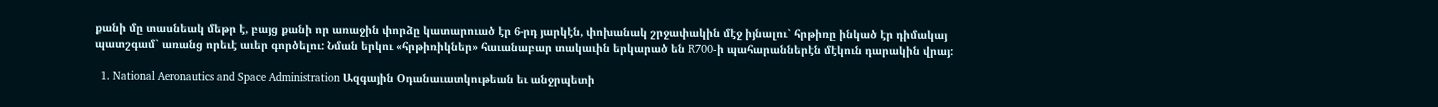քանի մը տասնեակ մեթր է, բայց քանի որ առաջին փորձը կատարուած էր 6-րդ յարկէն, փոխանակ շրջափակին մէջ իյնալու` հրթիռը ինկած էր դիմակայ պատշգամ` առանց որեւէ աւեր գործելու: Նման երկու «հրթիռիկներ» հաւանաբար տակաւին երկարած են R700-ի պահարաններէն մէկուն դարակին վրայ:

  1. National Aeronautics and Space Administration Ազգային Օդանաւատկութեան եւ անջրպետի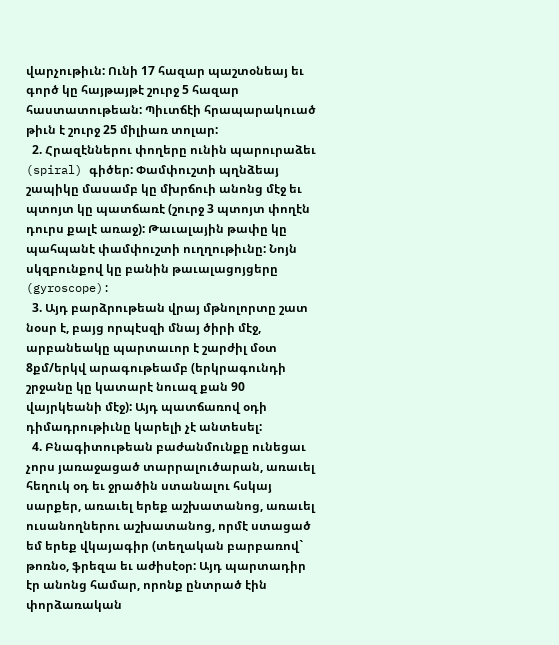վարչութիւն: Ունի 17 հազար պաշտօնեայ եւ գործ կը հայթայթէ շուրջ 5 հազար հաստատութեան: Պիւտճէի հրապարակուած թիւն է շուրջ 25 միլիառ տոլար:
  2. Հրազէններու փողերը ունին պարուրաձեւ (spiral) գիծեր: Փամփուշտի պղնձեայ շապիկը մասամբ կը մխրճուի անոնց մէջ եւ պտոյտ կը պատճառէ (շուրջ 3 պտոյտ փողէն դուրս քալէ առաջ): Թաւալային թափը կը պահպանէ փամփուշտի ուղղութիւնը: Նոյն սկզբունքով կը բանին թաւալացոյցերը (gyroscope):
  3. Այդ բարձրութեան վրայ մթնոլորտը շատ նօսր է, բայց որպէսզի մնայ ծիրի մէջ, արբանեակը պարտաւոր է շարժիլ մօտ 8քմ/երկվ արագութեամբ (երկրագունդի շրջանը կը կատարէ նուազ քան 90 վայրկեանի մէջ): Այդ պատճառով օդի դիմադրութիւնը կարելի չէ անտեսել:
  4. Բնագիտութեան բաժանմունքը ունեցաւ չորս յառաջացած տարրալուծարան, առաւել հեղուկ օդ եւ ջրածին ստանալու հսկայ սարքեր, առաւել երեք աշխատանոց, առաւել ուսանողներու աշխատանոց, որմէ ստացած եմ երեք վկայագիր (տեղական բարբառով` թոռնօ, ֆրեզա եւ աժիսէօր: Այդ պարտադիր էր անոնց համար, որոնք ընտրած էին փորձառական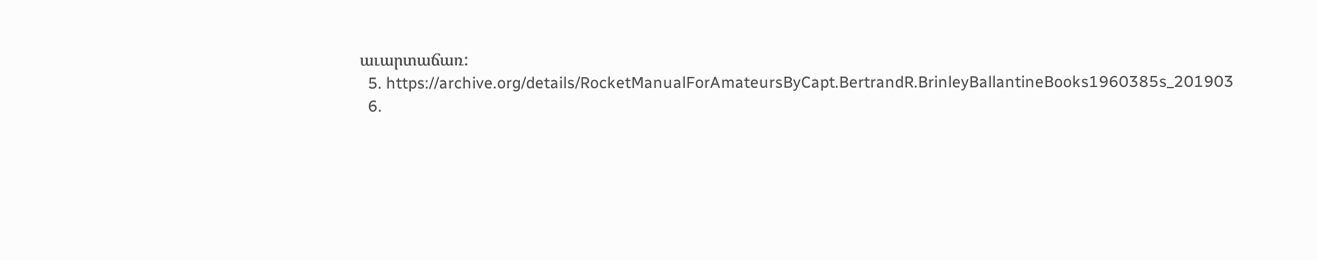աւարտաճառ:
  5. https://archive.org/details/RocketManualForAmateursByCapt.BertrandR.BrinleyBallantineBooks1960385s_201903
  6.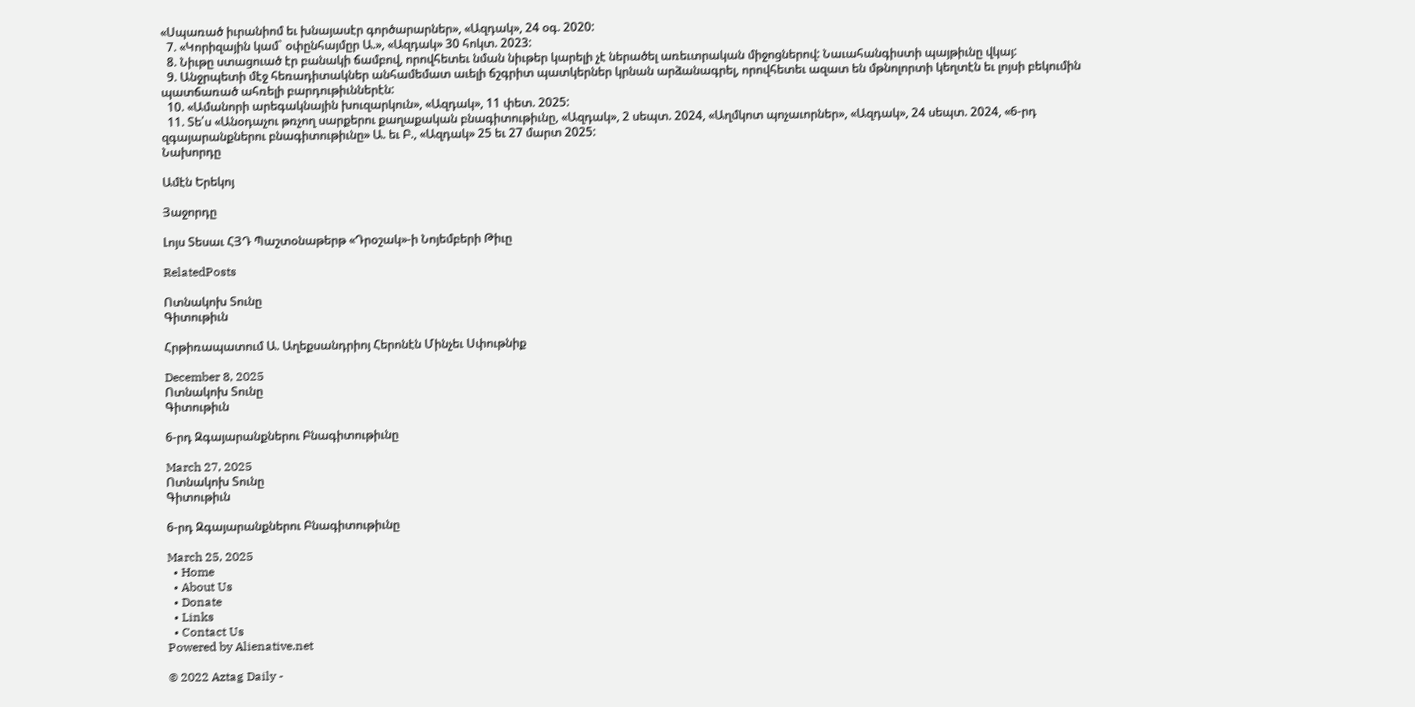«Սպառած իւրանիոմ եւ խնայասէր գործարարներ», «Ազդակ», 24 օգ. 2020:
  7. «Կորիզային կամ` օփընհայմըր Ա.», «Ազդակ» 30 հոկտ. 2023:
  8. Նիւթը ստացուած էր բանակի ճամբով, որովհետեւ նման նիւթեր կարելի չէ ներածել առեւտրական միջոցներով: Նաւահանգիստի պայթիւնը վկայ:
  9. Անջրպետի մէջ հեռադիտակներ անհամեմատ աւելի ճշգրիտ պատկերներ կրնան արձանագրել, որովհետեւ ազատ են մթնոլորտի կեղտէն եւ լոյսի բեկումին պատճառած ահռելի բարդութիւններէն:
  10. «Ամանորի արեգակնային խուզարկուն», «Ազդակ», 11 փետ. 2025:
  11. Տե՛ս «Անօդաչու թռչող սարքերու քաղաքական բնագիտութիւնը, «Ազդակ», 2 սեպտ. 2024, «Աղմկոտ պոչաւորներ», «Ազդակ», 24 սեպտ. 2024, «6-րդ զգայարանքներու բնագիտութիւնը» Ա. եւ Բ., «Ազդակ» 25 եւ 27 մարտ 2025:
Նախորդը

Ամէն Երեկոյ

Յաջորդը

Լոյս Տեսաւ ՀՅԴ Պաշտօնաթերթ «Դրօշակ»-ի Նոյեմբերի Թիւը

RelatedPosts

Ոտնակոխ Տունը
Գիտութիւն

Հրթիռապատում Ա. Աղեքսանդրիոյ Հերոնէն Մինչեւ Սփութնիք

December 8, 2025
Ոտնակոխ Տունը
Գիտութիւն

6-րդ Զգայարանքներու Բնագիտութիւնը

March 27, 2025
Ոտնակոխ Տունը
Գիտութիւն

6-րդ Զգայարանքներու Բնագիտութիւնը

March 25, 2025
  • Home
  • About Us
  • Donate
  • Links
  • Contact Us
Powered by Alienative.net

© 2022 Aztag Daily -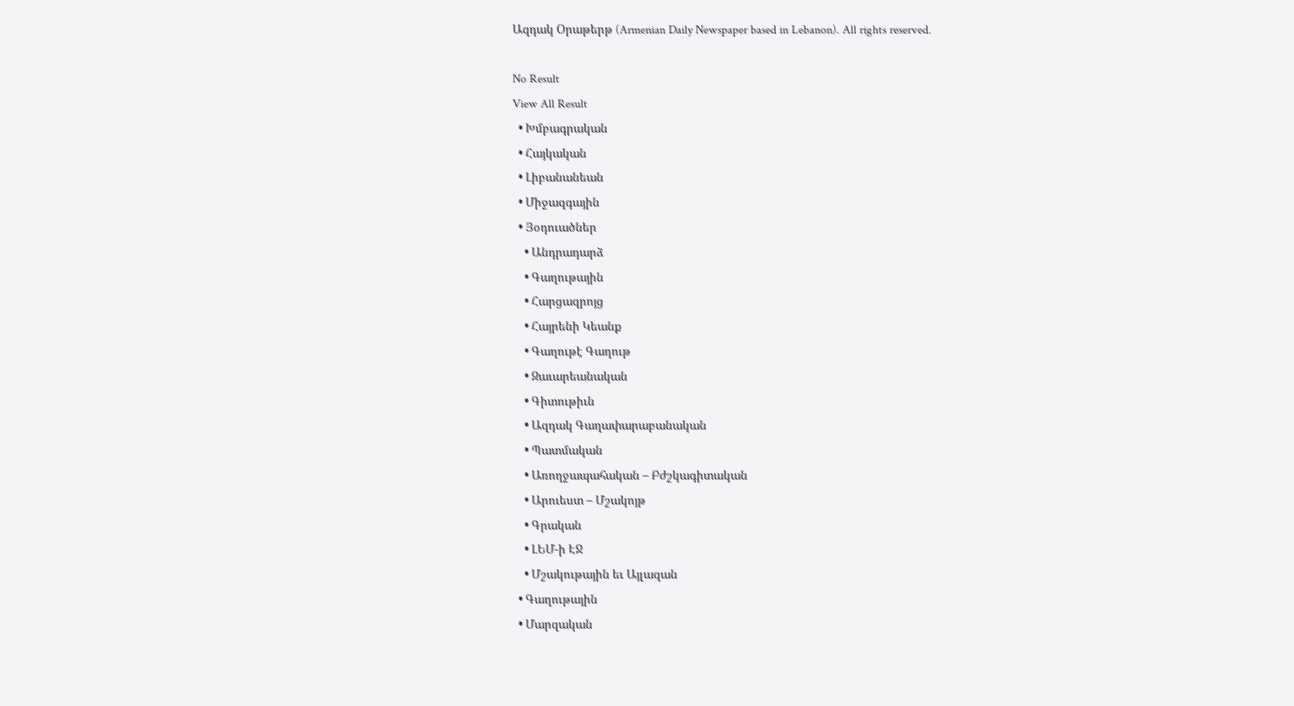Ազդակ Օրաթերթ (Armenian Daily Newspaper based in Lebanon). All rights reserved.

No Result
View All Result
  • Խմբագրական
  • Հայկական
  • Լիբանանեան
  • Միջազգային
  • Յօդուածներ
    • Անդրադարձ
    • Գաղութային
    • Հարցազրոյց
    • Հայրենի Կեանք
    • Գաղութէ Գաղութ
    • Զաւարեանական
    • Գիտութիւն
    • Ազդակ Գաղափարաբանական
    • Պատմական
    • Առողջապահական – Բժշկագիտական
    • Արուեստ – Մշակոյթ
    • Գրական
    • ԼԵՄ-ի ԷՋ
    • Մշակութային եւ Այլազան
  • Գաղութային
  • Մարզական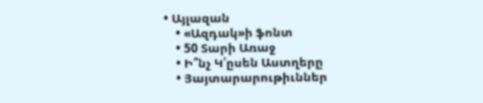• Այլազան
    • «Ազդակ»ի ֆոնտ
    • 50 Տարի Առաջ
    • Ի՞նչ Կ՛ըսեն Աստղերը
    • Յայտարարութիւններ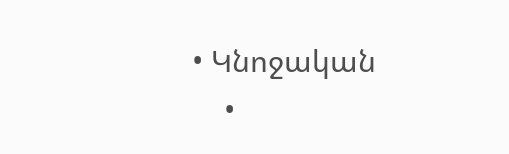• Կնոջական
    •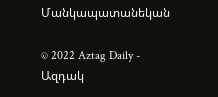Մանկապատանեկան

© 2022 Aztag Daily - Ազդակ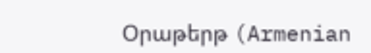Օրաթերթ (Armenian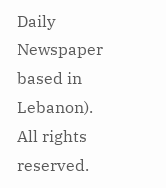Daily Newspaper based in Lebanon). All rights reserved.